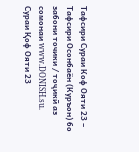Тафсири Сураи Коф Ояти 23 – Тафсири Осонбаён (Куръон) бо забони точики / тоҷикӣ аз сомонаи www.DONISH.su.
Сураи Қоф Ояти 23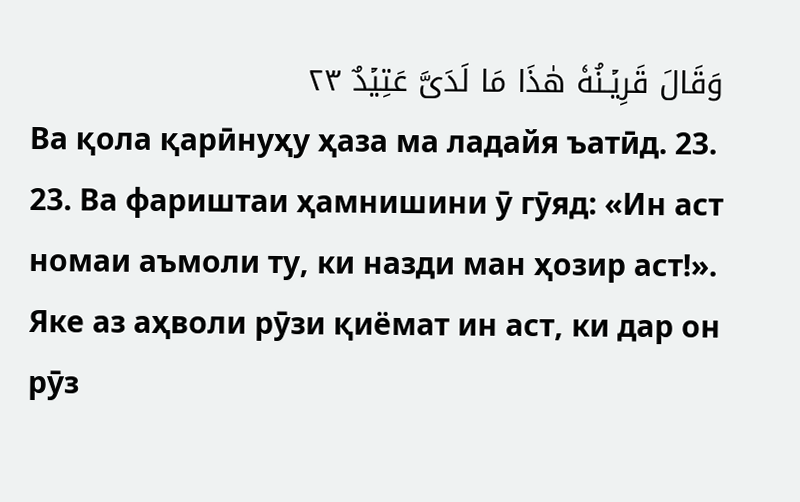وَقَالَ قَرِيۡـنُهٗ هٰذَا مَا لَدَىَّ عَتِيۡدٌ ٢٣
Ва қола қарӣнуҳу ҳаза ма ладайя ъатӣд. 23.
23. Ва фариштаи ҳамнишини ӯ гӯяд: «Ин аст номаи аъмоли ту, ки назди ман ҳозир аст!».
Яке аз аҳволи рӯзи қиёмат ин аст, ки дар он рӯз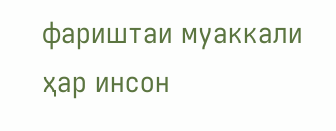фариштаи муаккали ҳар инсон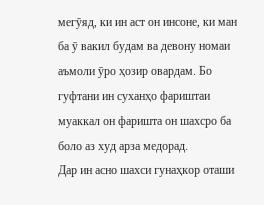мегӯяд, ки ин аст он инсоне, ки ман ба ӯ вакил будам ва девону номаи аъмоли ӯро ҳозир овардам. Бо гуфтани ин суханҳо фариштаи муаккал он фаришта он шахсро ба боло аз худ арза медорад.
Дар ин асно шахси гунаҳкор оташи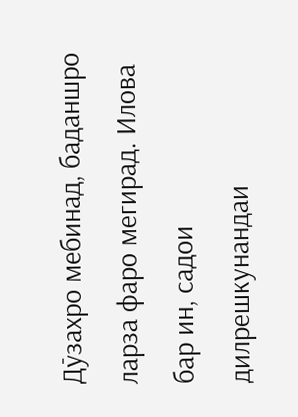Дӯзахро мебинад, баданшро ларза фаро мегирад. Илова бар ин, садои дилрешкунандаи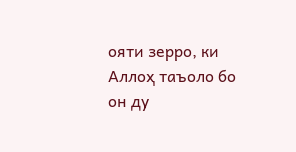ояти зерро, ки Аллоҳ таъоло бо он ду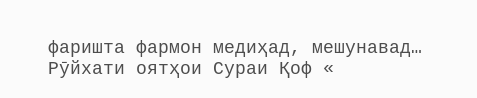фаришта фармон медиҳад, мешунавад…
Рӯйхати оятҳои Сураи Қоф «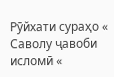Рӯйхати сураҳо «
Саволу ҷавоби исломӣ «